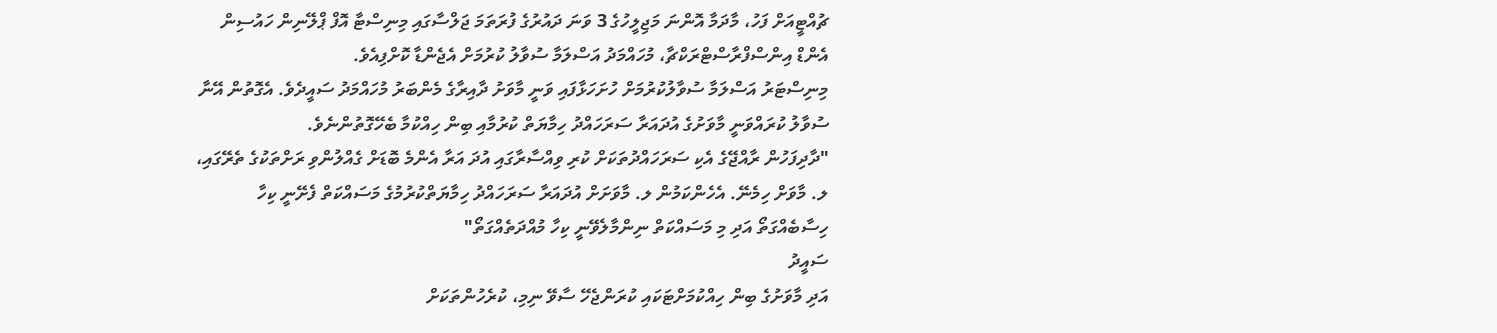ޗުއްޓީއަށް ފަހު، މާދަމާ އޮންނަ މަޖިލީހުގެ 3 ވަނަ ދައުރުގެ ފުރަތަމަ ޖަލްސާގައި މިނިސްޓާ އޮފް ޕްލޭނިން ހައުސިން އެންޑް އިންސްފްރާސްޓްރަކްޗާ، މުހައްމަދު އަސްލަމާ ސުވާލު ކުރުމަށް އެޖެންޑާ ކޮށްފިއެވެ.
މިނިސްޓަރު އަސްލަމާ ސުވާލުކުރުމަށް ހުށަހަޅާފައި ވަނީ މާވަށު ދާއިރާގެ މެންބަރު މުހައްމަދު ސައީދެވެ. އެގޮތުން އޭނާ ސުވާލު ކުރައްވަނީ މާވަށުގެ އުދައަރާ ސަރަހައްދު ހިމާޔަތް ކުރުމާއި ބިން ހިއްކުމާ ބެހޭގޮތުންނެވެ.
"ދާދިފަހުން ރާއްޖޭގެ އެކި ސަރަހައްދުތަކަށް ކުރި ވިއްސާރާގައި އުދަ އަރާ އެންމެ ބޮޑަށް ގެއްލުންވި ރަށްތަކުގެ ތެރޭގައި، ލ. މާވަށް ހިމެނޭ. އެހެންކަމުން ލ. މާވަށަށް އުދައަރާ ސަރަހައްދު ހިމާޔަތްކުރުމުގެ މަސައްކަތް ފެށޭނީ ކިހާ ހިސާބެއްގަތޯ އަދި މި މަސައްކަތް ނިންމާލެވޭނީ ކިހާ މުއްދަތެއްގަތޯ"
ސައީދު
އަދި މާވަށުގެ ބިން ހިއްކުމަށްޓަކައި ކުރަންޖެހޭ ސާވޭ ނިމި، ކުރެހުންތަކަށް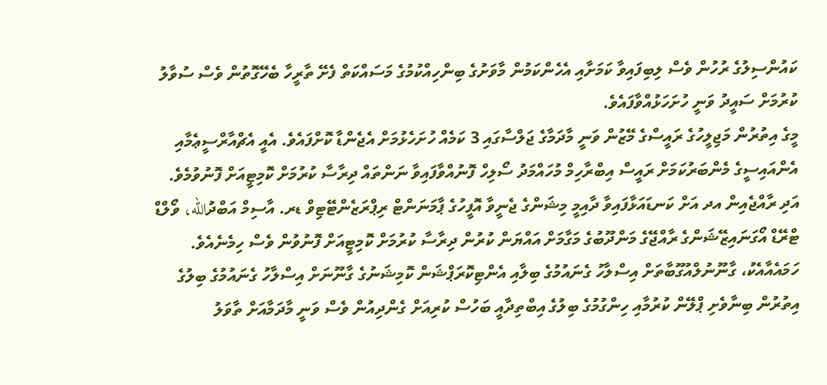ކައުންސިލުގެ ރުހުން ވެސް ލިބިފައިވާ ކަމަށާއި އެހެންކަމުން މާވަށުގެ ބިންހިއްކުމުގެ މަސައްކަތް ފެށޭ ތާރީހާ ބެހޭގޮތުން ވެސް ސުވާލު ކުރުމަށް ސައީދު ވަނީ ހުށަހަޅުއްވާފައެވެ.
މީގެ އިތުރުން މަޖިލީހުގެ ރައީސްގެ މޭޒުން ވަނީ މާދަމާގެ ޖަލްސާގައި 3 ކަމެއް ހުށަހެޅުމަށް އެޖެންޑާ ކޮށްފައެވެ. އެއީ އެޗްއާރްސީޢެމާއި އެންއައިސީގެ މެންބަރުކަމަށް ރައީސް އިބްރާހިމް މުހައްމަދު ސޯލިހް ފޮނުއްވާފައިވާ ނަންތައް ދިރާސާ ކުރުމަށް ކޮމިޓީއަށް ފޮނުވުމެވެ. އަދި ރާއްޖެއިން އދ އަށް ކަނޑައަޅާފައިވާ ދާއިމީ މިޝަންގެ ޖެނީވާ އޮފީހުގެ ޕާމަނަންޓް ރިޕްރަޒެންޓޭޓިވް ޑރ. އާސިމް އަބްދުالله، ވޯލްޑް ޓްރޭޑް އޯގަނައިޒޭޝަންގެ ރާއްޖޭގެ މަންދޫބުގެ މަގާމަށް އައްޔަން ކުރުން ދިރާސާ ކުރުމަށް ކޮމިޓީއަށް ފޮނުވުން ވެސް ހިމެނެއެވެ.
ހަމައެއާއެކު، ގާނޫނުލްއުގޫބާތަށް އިސްލާހު ގެނައުމުގެ ބިލާއި އެންޓިކޮރަޕްޝަން ކޮމިޝަނުގެ ގާނޫނަށް އިސްލާހު ގެނައުމުގެ ބިލުގެ އިތުރުން ބިނާވެށި ޕްލޭން ކުރުމާއި ހިންގުމުގެ ބިލުގެ އިބްތިދާއީ ބަހުސް ކުރިއަށް ގެންދިއުން ވެސް ވަނީ މާދަމާއަށް ތާވަލު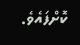ކޮށްފައެވެ.